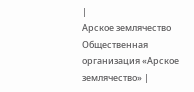|
Арское землячество Общественная организация «Арское землячество» |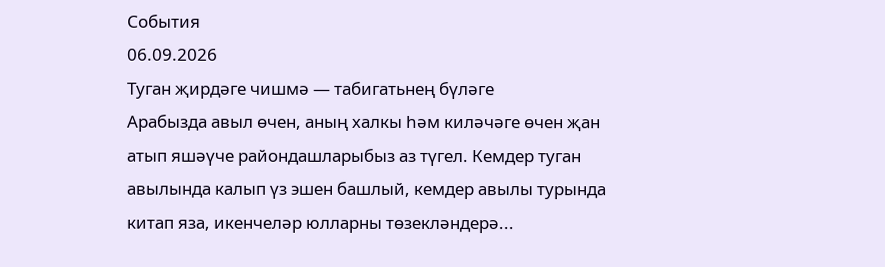События
06.09.2026
Туган җирдәге чишмә — табигатьнең бүләге
Арабызда авыл өчен, аның халкы һәм киләчәге өчен җан атып яшәүче райондашларыбыз аз түгел. Кемдер туган авылында калып үз эшен башлый, кемдер авылы турында китап яза, икенчеләр юлларны төзекләндерә...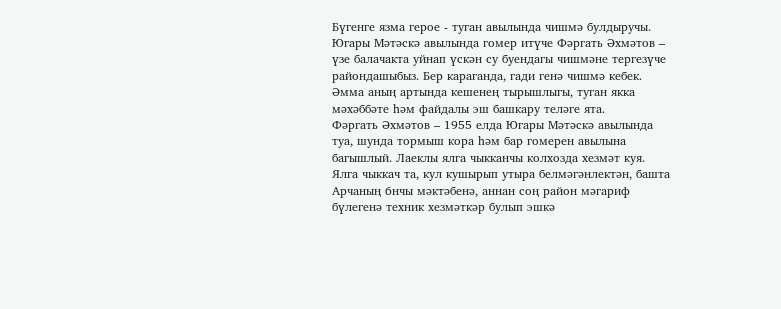Бүгенге язма герое - туган авылында чишмә булдыручы.
Югары Мәтәскә авылында гомер итүче Фәргать Әхмәтов – үзе балачакта уйнап үскән су буендагы чишмәне тергезүче райондашыбыз. Бер караганда, гади генә чишмә кебек. Әмма аның артында кешенең тырышлыгы, туган якка мәхәббәте һәм файдалы эш башкару теләге ята.
Фәргать Әхмәтов – 1955 елда Югары Мәтәскә авылында туа, шунда тормыш кора һәм бар гомерен авылына багышлый. Лаеклы ялга чыкканчы колхозда хезмәт куя. Ялга чыккач та, кул кушырып утыра белмәгәнлектән, башта Арчаның 6нчы мәктәбенә, аннан соң район мәгариф бүлегенә техник хезмәткәр булып эшкә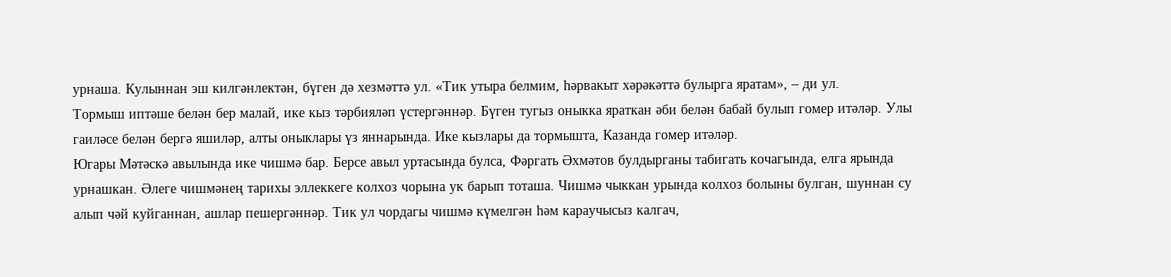урнаша. Кулыннан эш килгәнлектән, бүген дә хезмәттә ул. «Тик утыра белмим, һәрвакыт хәрәкәттә булырга яратам», – ди ул.
Тормыш иптәше белән бер малай, ике кыз тәрбияләп үстергәннәр. Бүген тугыз оныкка яраткан әби белән бабай булып гомер итәләр. Улы гаиләсе белән бергә яшиләр, алты оныклары үз яннарында. Ике кызлары да тормышта, Казанда гомер итәләр.
Югары Мәтәскә авылында ике чишмә бар. Берсе авыл уртасында булса, Фәргать Әхмәтов булдырганы табигать кочагында, елга ярында урнашкан. Әлеге чишмәнең тарихы эллеккеге колхоз чорына ук барып тоташа. Чишмә чыккан урында колхоз болыны булган, шуннан су алып чәй куйганнан, ашлар пешергәннәр. Тик ул чордагы чишмә күмелгән һәм караучысыз калгач,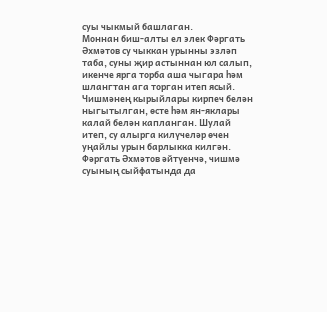суы чыкмый башлаган.
Моннан биш-алты ел элек Фәргать Әхмәтов су чыккан урынны эзләп таба, суны җир астыннан юл салып, икенче ярга торба аша чыгара һәм шлангтан ага торган итеп ясый.
Чишмәнең кырыйлары кирпеч белән ныгытылган, өсте һәм ян-яклары калай белән капланган. Шулай итеп, су алырга килүчеләр өчен уңайлы урын барлыкка килгән. Фәргать Әхмәтов әйтүенчә, чишмә суының сыйфатында да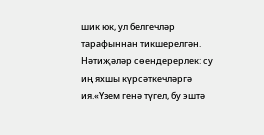шик юк, ул белгечләр тарафыннан тикшерелгән. Нәтиҗәләр сөендерерлек: су иң яхшы күрсәткечләргә ия.«Үзем генә түгел, бу эштә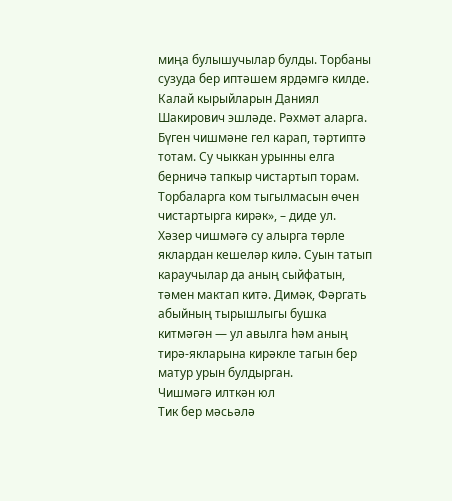миңа булышучылар булды. Торбаны сузуда бер иптәшем ярдәмгә килде. Калай кырыйларын Даниял Шакирович эшләде. Рәхмәт аларга. Бүген чишмәне гел карап, тәртиптә тотам. Су чыккан урынны елга берничә тапкыр чистартып торам. Торбаларга ком тыгылмасын өчен чистартырга кирәк», – диде ул.
Хәзер чишмәгә су алырга төрле яклардан кешеләр килә. Суын татып караучылар да аның сыйфатын, тәмен мактап китә. Димәк, Фәргать абыйның тырышлыгы бушка китмәгән — ул авылга һәм аның тирә-якларына кирәкле тагын бер матур урын булдырган.
Чишмәгә илткән юл
Тик бер мәсьәлә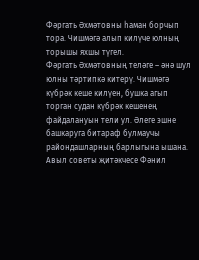Фәргать Әхмәтовны һаман борчып тора. Чишмәгә алып килүче юлның торышы яхшы түгел.
Фәргать Әхмәтовның теләге – әнә шул юлны тәртипкә китерү. Чишмәгә күбрәк кеше килүен, бушка агып торган судан күбрәк кешенең файдалануын тели ул. Әлеге эшне башкаруга битараф булмаучы райондашларның барлыгына ышана. Авыл советы җитәкчесе Фәнил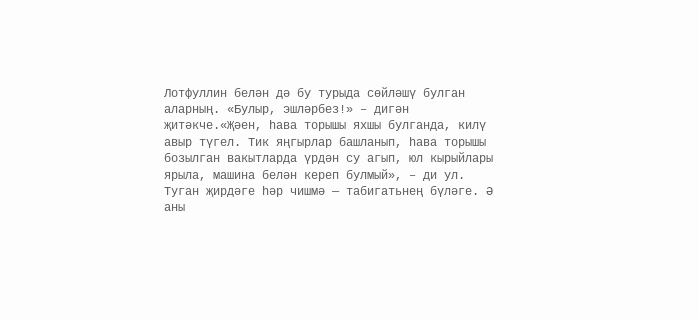Лотфуллин белән дә бу турыда сөйләшү булган аларның. «Булыр, эшләрбез!» – дигән җитәкче.«Җәен, һава торышы яхшы булганда, килү авыр түгел. Тик яңгырлар башланып, һава торышы бозылган вакытларда үрдән су агып, юл кырыйлары ярыла, машина белән кереп булмый», – ди ул.
Туган җирдәге һәр чишмә — табигатьнең бүләге. Ә аны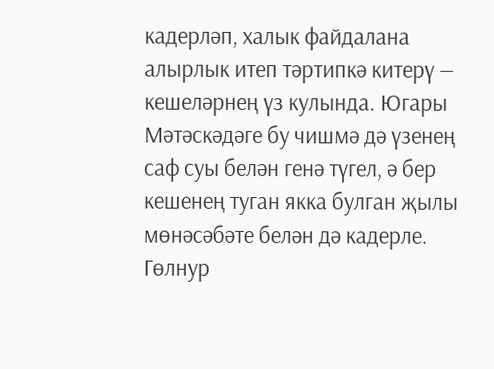кадерләп, халык файдалана алырлык итеп тәртипкә китерү — кешеләрнең үз кулында. Югары Мәтәскәдәге бу чишмә дә үзенең саф суы белән генә түгел, ә бер кешенең туган якка булган җылы мөнәсәбәте белән дә кадерле.
Гөлнур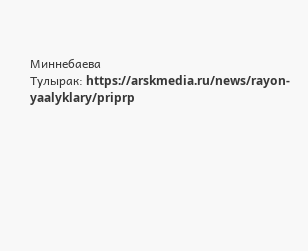Миннебаева
Тулырак: https://arskmedia.ru/news/rayon-yaalyklary/priprp